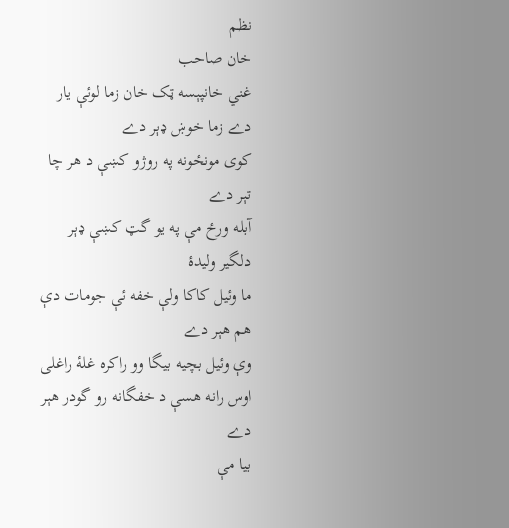نظم
خان صاحب
غني خانپېسه ټک خان زما لوئې يار دے زما خوښ ډېر دے
کوی مونځونه په روژو کښې د هر چا تېر دے
آبله ورځ مې په يو گټ کښې ډېر دلگير وليدۀ
ما وئيل کاکا ولې خفه ئې جومات دې هم هېر دے
وې وئيل بچيه بيگا وو راکره غلۀ راغلی
اوس رانه هسې د خفگانه رو گودر هېر دے
بيا مې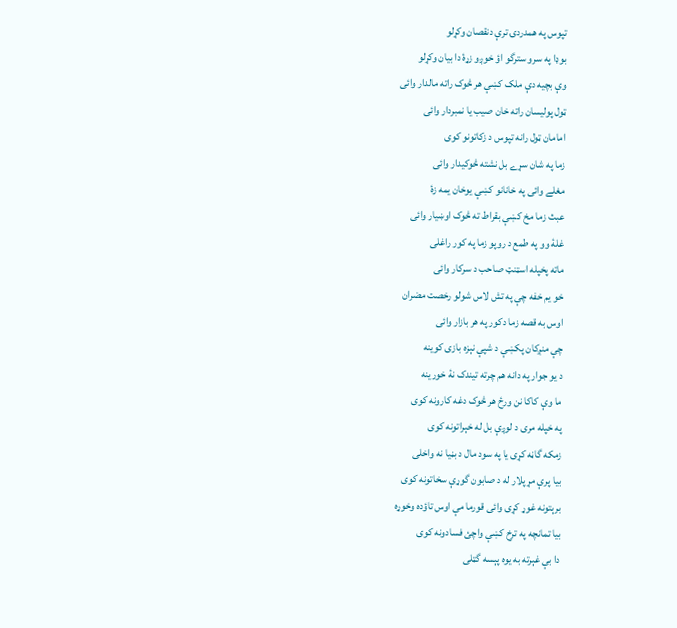تپوس په همدردۍ ترې دنقصان وکړلو
بوډا په سرو سترگو اؤ خوږو زړۀ دا بيان وکړلو
وې بچيه دې ملک کښې هر څوک راته مالدار وائی
ټول پوليسان راته خان صيب يا نمبردار وائی
امامان ټول رانه تپوس د زکاتونو کوی
زما په شان سړے بل نشته څوکيدار وائی
مغلے وائی په خانانو کښې يوخان يمه زۀ
عبث زما مخ کښې بقراط ته څوک اوښيار وائی
غلۀ وو په طمع د روپو زما په کور راغلی
ماته پخپله اسټنټ صاحب د سرکار وائی
خو يم خفه چې په تش لاس شولو رخصت مضران
اوس به قصه زما دکور په هر بازار وائی
چې منږکان پکښې د شپې نېزه بازی کوينه
د يو جوار په دانه هم چرته تيندک نۀ خورينه
ما وې کاکا نن ورځ هر څوک دغه کارونه کوی
په خپله مری د لوږې بل له خېراتونه کوی
زمکه گاڼه کړی يا په سود مال د بڼيا نه واخلی
بيا پرې مړ پلار له د صابون گوړې سخاتونه کوی
برېتونه غوړ کړی وائی قورما مې اوس تاؤده وخوړه
بيا تمانچه په ترخ کښې واچئ فسادونه کوی
دا بې غېرته به يوه پېسه گټلی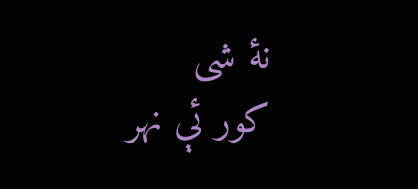نۀ شی
کور ئې نهر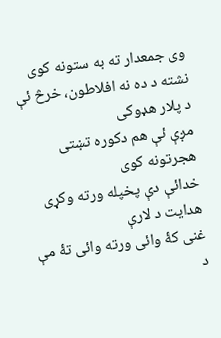وی جمعدار ته به ستونه کوی
نشته د ده نه افلاطون، خرڅ ئې د پلار هډوکی
مږې ئې هم دکوره تښتی هجرتونه کوی
خدائې دې پخپله ورته وکړی هدايت د لارې
غنی کۀ وائی ورته وائی تۀ مې د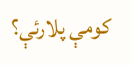کومې پلارئې؟